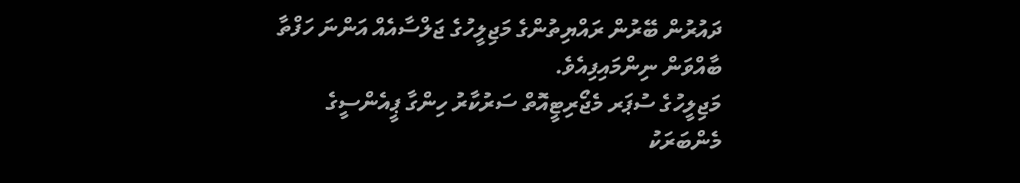ދައުރުން ބޭރުން ރައްޔިތުންގެ މަޖިލީހުގެ ޖަލްސާއެއް އަންނަ ހަފްތާ ބާއްވަން ނިންމައިފިއެވެ.
މަޖިލީހުގެ ސުޕަރ މެޖޯރިޓީއޮތް ސަރުކާރު ހިންގާ ޕީއެންސީގެ މެންބަރަކު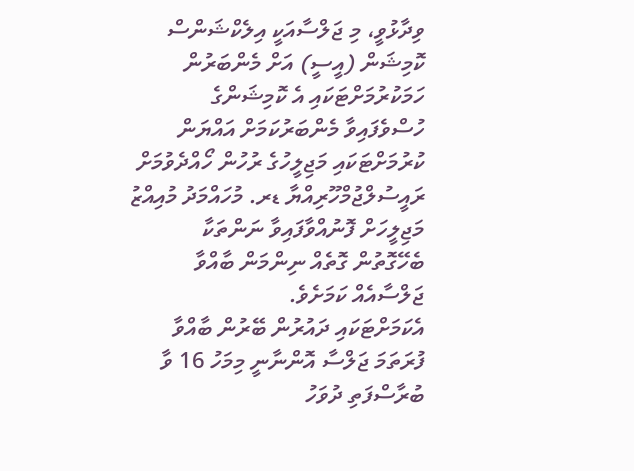ވިދާޅުވީ، މި ޖަލްސާއަކީ އިލެކްޝަންސް ކޮމިޝަން (އީސީ) އަށް މެންބަރުން ހަމަކުރުމަށްޓަކައި އެ ކޮމިޝަންގެ ހުސްވެފައިވާ މެންބަރުކަމަށް އައްޔަން ކުރުމަށްޓަކައި މަޖިލީހުގެ ރުހުން ހޯއްދެވުމަށް ރައީސުލްޖުމްހޫރިއްޔާ ޑރ. މުހައްމަދު މުއިއްޒު މަޖިލީހަށް ފޮނުއްވާފައިވާ ނަންތަކާ ބެހޭގޮތުން ގޮތެއް ނިންމަން ބާއްވާ ޖަލްސާއެއް ކަމަށެވެ.
އެކަމަށްޓަކައި ދައުރުން ބޭރުން ބާއްވާ ފުރަތަމަ ޖަލްސާ އޮންނާނީ މިމަހު 16 ވާ ބުރާސްފަތި ދުވަހު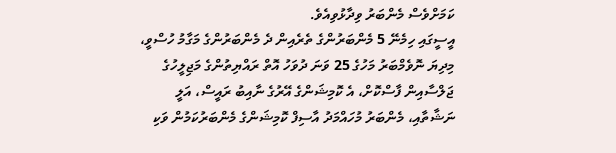ކަމަށްވެސް މެންބަރު ވިދާޅުވިއެވެ.
އީސީގައި ހިމެނޭ 5 މެންބަރުންގެ ތެރެއިން ދެ މެންބަރުންގެ މަގާމު ހުސްވީ، މިދިޔަ ނޮވެމްބަރު މަހުގެ 25 ވަނަ ދުވަހު އޮތް ރައްޔިތުންގެ މަޖިލީހުގެ ޖަލްސާއިން ފާސްކޮށް، އެ ކޮމިޝަންގެ އޭރުގެ ނާއިބު ރައީސް، އަލީ ނަޝާތާއި، މެންބަރު މުހައްމަދު އާސިފް ކޮމިޝަންގެ މެންބަރުކަމުން ވަކި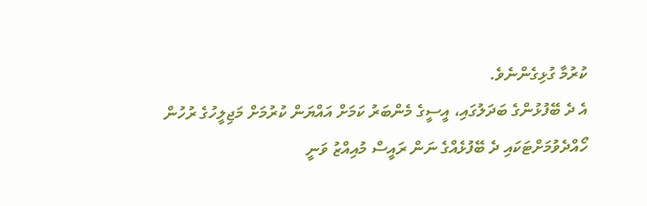ކުރުމާ ގުޅިގެންނެވެ.
އެ ދެ ބޭފުޅުންގެ ބަދަލުގައި، އީސީގެ މެންބަރު ކަމަށް އައްޔަން ކުރުމަށް މަޖިލީހުގެ ރުހުން ހޯއްދެވުމަށްޓަކައި ދެ ބޭފުޅެއްގެ ނަން ރައީސް މުއިއްޒު ވަނީ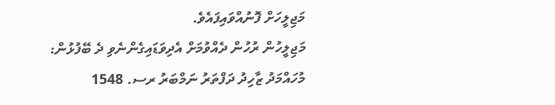މަޖިލީހަށް ފޮނުއްވައިފައެވެ.
މަޖިލީހުން ރުހުން ދެއްވުމަށް އެދިވަޑައިގެންނެވި ދެ ބޭފުޅުން:
މުހައްމަދު ޒާހިދު ދަފްތަރު ނަމްބަރު ރސ. 1548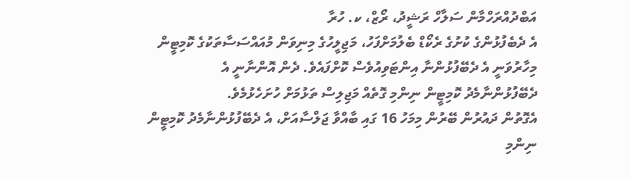އަބްދުއްރަހްމާން ސަލާހް ރަޝީދު، ރޯޒް، ކ. ހުރާ
އެ ދެބެފުޅުންގެ ކުށުގެ ރެކޯޑް ބެލުމަށްފަހު، މަޖިލީހުގެ މިނިވަން މުއައްސަސާތަކުގެ ކޮމިޓީން މިހާރުވަނީ އެ ދެބޭފުޅުންނާ އިންޓަވިއުވެސް ކޮށްފައެވެ. ދެން އޮންނާނީ އެ ދެބޭފުޅުންނާމެދު ކޮމިޓީން ނިންމި ގޮތެއް މަޖިލިސް ތަޅުމަށް ހުށަހެޅުމެވެ.
އެގޮތުން ދައުރުން ބޭރުން މިމަހު 16 ގައި ބާއްވާ ޖަލްސާއަށް، އެ ދެބޭފުޅުންނާމެދު ކޮމިޓީން ނިންމި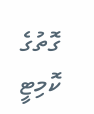ގޮތުގެ ކޮމިޓީ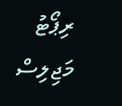ރިޕޯޓު މަޖިލިސް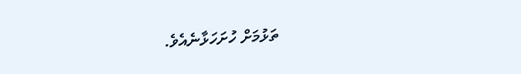ތަޅުމަށް ހުށަހަޅާނެއެވެ.